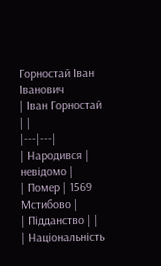Горностай Іван Іванович
| Іван Горностай | |
|---|---|
| Народився | невідомо |
| Помер | 1569 Мстибово |
| Підданство | |
| Національність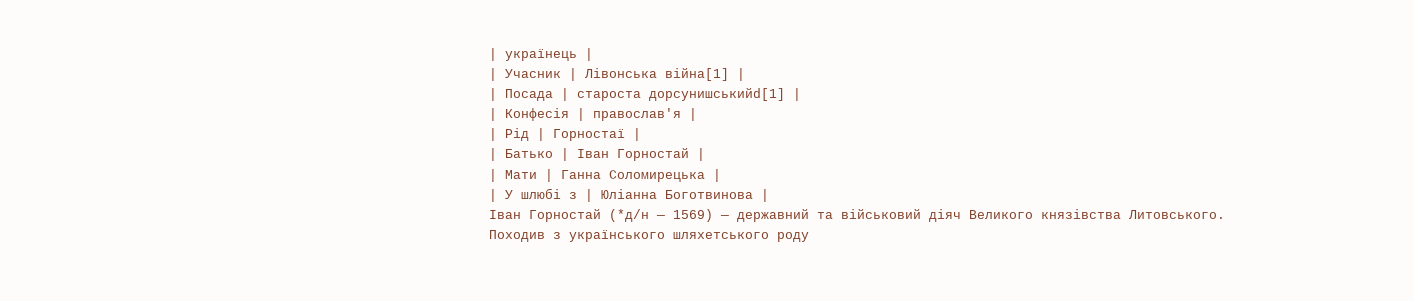| українець |
| Учасник | Лівонська війна[1] |
| Посада | староста дорсунишськийd[1] |
| Конфесія | православ'я |
| Рід | Горностаї |
| Батько | Іван Горностай |
| Мати | Ганна Соломирецька |
| У шлюбі з | Юліанна Боготвинова |
Іван Горностай (*д/н — 1569) — державний та військовий діяч Великого князівства Литовського.
Походив з українського шляхетського роду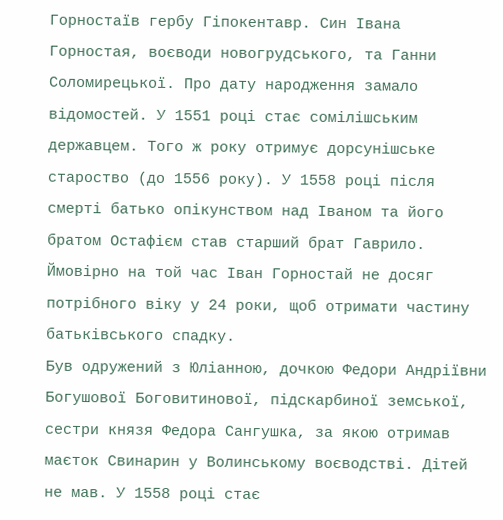Горностаїв гербу Гіпокентавр. Син Івана Горностая, воєводи новогрудського, та Ганни Соломирецької. Про дату народження замало відомостей. У 1551 році стає сомілішським державцем. Того ж року отримує дорсунішське староство (до 1556 року). У 1558 році після смерті батько опікунством над Іваном та його братом Остафієм став старший брат Гаврило. Ймовірно на той час Іван Горностай не досяг потрібного віку у 24 роки, щоб отримати частину батьківського спадку.
Був одружений з Юліанною, дочкою Федори Андріївни Богушової Боговитинової, підскарбиної земської, сестри князя Федора Сангушка, за якою отримав маєток Свинарин у Волинському воєводстві. Дітей не мав. У 1558 році стає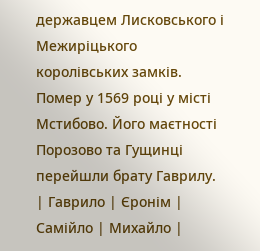державцем Лисковського і Межиріцького королівських замків. Помер у 1569 році у місті Мстибово. Його маєтності Порозово та Гущинці перейшли брату Гаврилу.
| Гаврило | Єронім | Самійло | Михайло |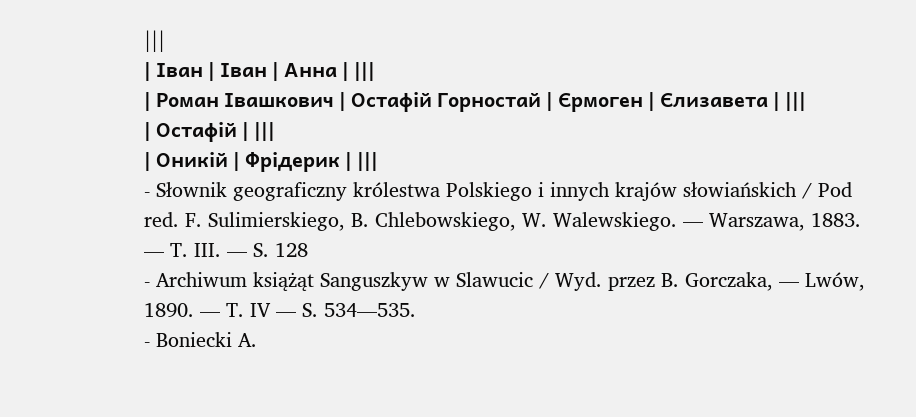|||
| Іван | Іван | Анна | |||
| Роман Івашкович | Остафій Горностай | Єрмоген | Єлизавета | |||
| Остафій | |||
| Оникій | Фрідерик | |||
- Słownik geograficzny królestwa Polskiego i innych krajów słowiańskich / Pod red. F. Sulimierskiego, B. Chlebowskiego, W. Walewskiego. — Warszawa, 1883. — T. III. — S. 128
- Archiwum książąt Sanguszkyw w Slawucic / Wyd. przez B. Gorczaka, — Lwów, 1890. — T. IV — S. 534—535.
- Boniecki A.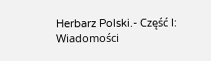Herbarz Polski.- Część I: Wiadomości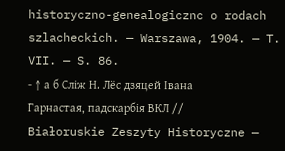historyczno-genealogicznc o rodach szlacheckich. — Warszawa, 1904. — T. VII. — S. 86.
- ↑ а б Сліж Н. Лёс дзяцей Івана Гарнастая, падскарбія ВКЛ // Białoruskie Zeszyty Historyczne —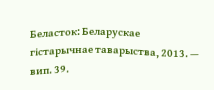Беласток: Беларускае гістарычнае таварыства, 2013. — вип. 39.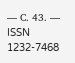— С. 43. — ISSN 1232-7468